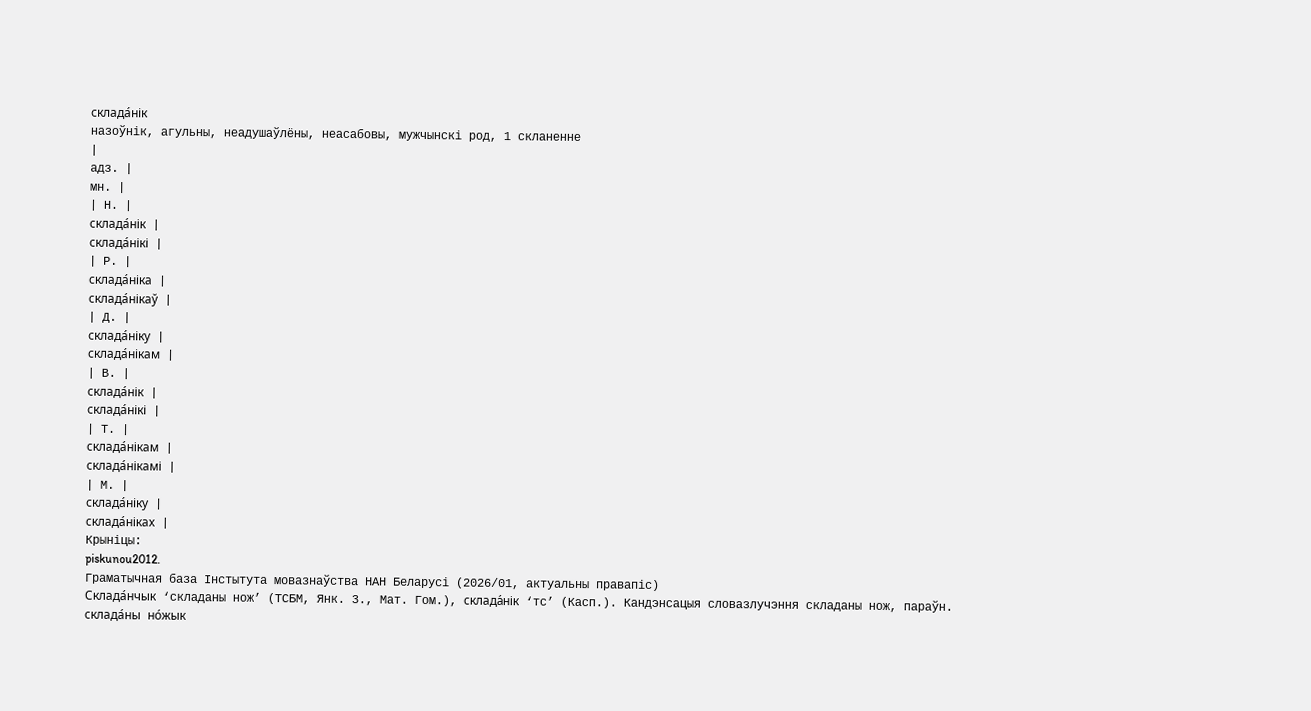склада́нік
назоўнік, агульны, неадушаўлёны, неасабовы, мужчынскі род, 1 скланенне
|
адз. |
мн. |
| Н. |
склада́нік |
склада́нікі |
| Р. |
склада́ніка |
склада́нікаў |
| Д. |
склада́ніку |
склада́нікам |
| В. |
склада́нік |
склада́нікі |
| Т. |
склада́нікам |
склада́нікамі |
| М. |
склада́ніку |
склада́ніках |
Крыніцы:
piskunou2012.
Граматычная база Інстытута мовазнаўства НАН Беларусі (2026/01, актуальны правапіс)
Склада́нчык ‘складаны нож’ (ТСБМ, Янк. 3., Мат. Гом.), склада́нік ‘тс’ (Касп.). Кандэнсацыя словазлучэння складаны нож, параўн. склада́ны но́жык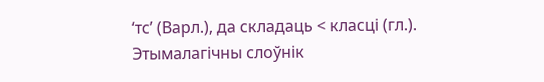‘тс’ (Варл.), да складаць < класці (гл.).
Этымалагічны слоўнік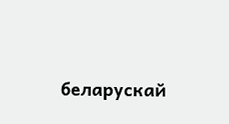беларускай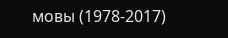мовы (1978-2017)